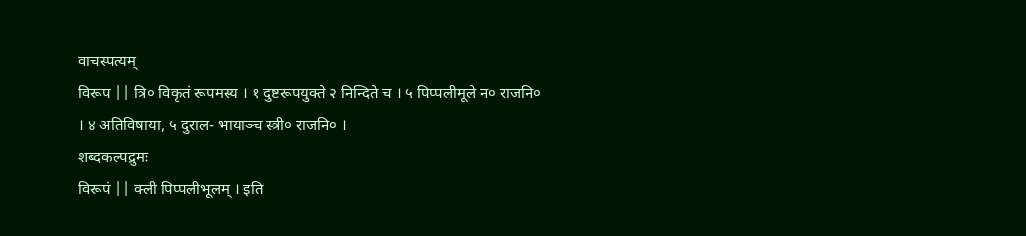वाचस्पत्यम्
विरूप || त्रि० विकृतं रूपमस्य । १ दुष्टरूपयुक्ते २ निन्दिते च । ५ पिप्पलीमूले न० राजनि० । ४ अतिविषाया, ५ दुराल- भायाञ्च स्त्री० राजनि० ।
शब्दकल्पद्रुमः
विरूपं || क्ली पिप्पलीभूलम् । इति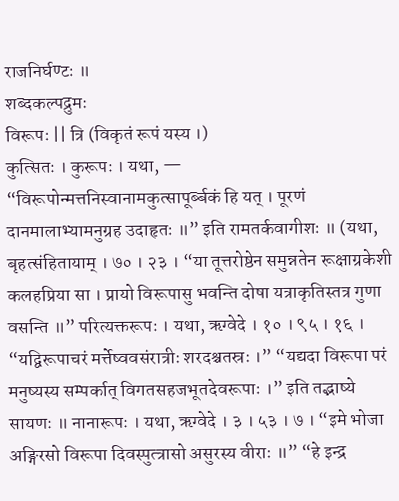राजनिर्घण्टः ॥
शब्दकल्पद्रुमः
विरूपः || त्रि (विकृतं रूपं यस्य ।)
कुत्सितः । कुरूपः । यथा, —
“विरूपोन्मत्तनिस्वानामकुत्सापूर्ब्बकं हि यत् । पूरणं दानमालाभ्यामनुग्रह उदाहृतः ॥” इति रामतर्कवागीशः ॥ (यथा, बृहत्संहितायाम् । ७० । २३ । “या तूत्तरोष्ठेन समुन्नतेन रूक्षाग्रकेशी कलहप्रिया सा । प्रायो विरूपासु भवन्ति दोषा यत्राकृतिस्तत्र गुणा वसन्ति ॥” परित्यक्तरूपः । यथा, ऋग्वेदे । १० । ९५ । १६ । “यद्विरूपाचरं मर्त्तेष्ववसंरात्रीः शरदश्चतस्रः ।” “यद्यदा विरूपा परं मनुष्यस्य सम्पर्कात् विगतसहजभूतदेवरूपाः ।” इति तद्भाष्ये सायणः ॥ नानारूपः । यथा, ऋग्वेदे । ३ । ५३ । ७ । “इमे भोजा अङ्गिरसो विरूपा दिवस्पुत्त्रासो असुरस्य वीराः ॥” “हे इन्द्र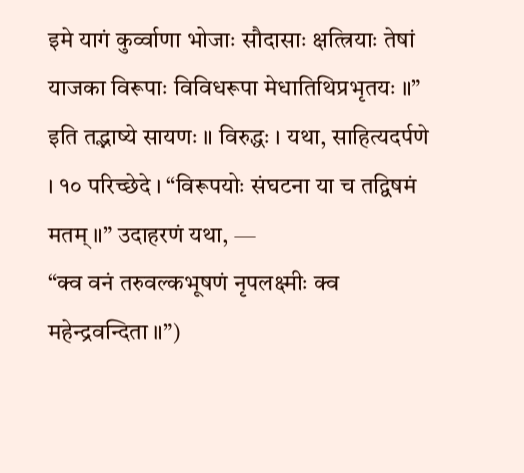इमे यागं कुर्व्वाणा भोजाः सौदासाः क्षत्त्रियाः तेषां याजका विरूपाः विविधरूपा मेधातिथिप्रभृतयः ॥” इति तद्भाष्ये सायणः ॥ विरुद्धः । यथा, साहित्यदर्पणे । १० परिच्छेदे । “विरूपयोः संघटना या च तद्विषमं मतम् ॥” उदाहरणं यथा, —
“क्व वनं तरुवल्कभूषणं नृपलक्ष्मीः क्व महेन्द्रवन्दिता ॥”)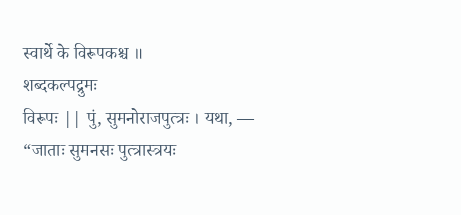स्वार्थे के विरूपकश्च ॥
शब्दकल्पद्रुमः
विरूपः || पुं, सुमनोराजपुत्त्रः । यथा, —
“जाताः सुमनसः पुत्त्रास्त्रयः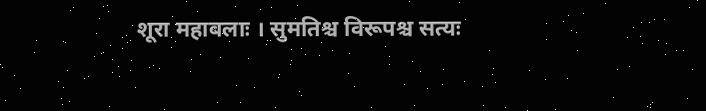शूरा महाबलाः । सुमतिश्च विरूपश्च सत्यः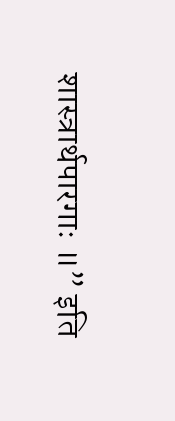शास्त्रार्थपारगाः ॥” इति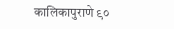कालिकापुराणे ९०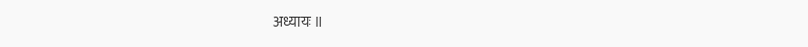अध्यायः ॥